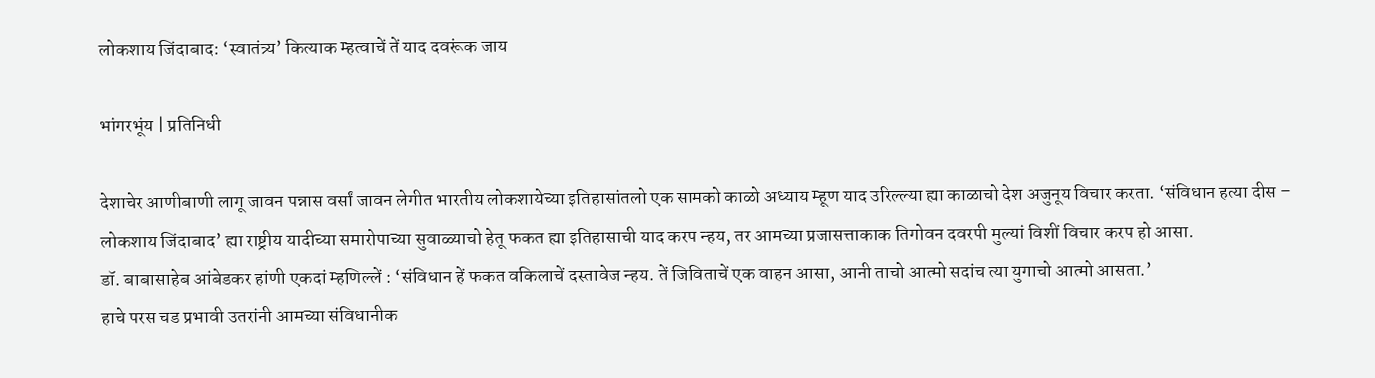लोकशाय जिंदाबाद: ‘स्वातंत्र्य’ कित्याक म्हत्वाचें तें याद दवरूंक जाय

भांगरभूंय | प्रतिनिधी

देशाचेर आणीबाणी लागू जावन पन्नास वर्सां जावन लेगीत भारतीय लोकशायेच्या इतिहासांतलो एक सामको काळो अध्याय म्हूण याद उरिल्ल्या ह्या काळाचो देश अजुनूय विचार करता. ‘संविधान हत्या दीस – लोकशाय जिंदाबाद’ ह्या राष्ट्रीय यादीच्या समारोपाच्या सुवाळ्याचो हेतू फकत ह्या इतिहासाची याद करप न्हय, तर आमच्या प्रजासत्ताकाक तिगोवन दवरपी मुल्यां विशीं विचार करप हो आसा.
डॉ. बाबासाहेब आंबेडकर हांणी एकदां म्हणिल्लें : ‘संविधान हें फकत वकिलाचें दस्तावेज न्हय. तें जिविताचें एक वाहन आसा, आनी ताचो आत्मो सदांच त्या युगाचो आत्मो आसता.’
हाचे परस चड प्रभावी उतरांनी आमच्या संविधानीक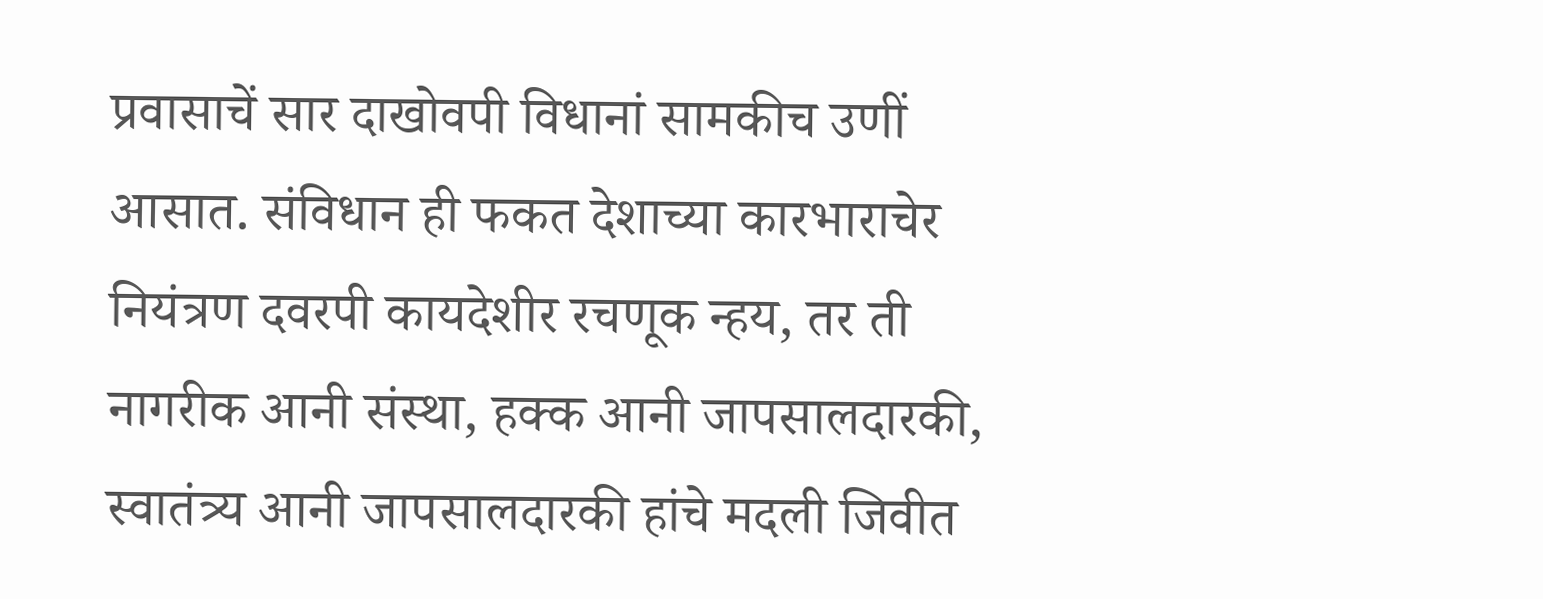प्रवासाचें सार दाखोवपी विधानां सामकीच उणीं आसात. संविधान ही फकत देशाच्या कारभाराचेर नियंत्रण दवरपी कायदेशीर रचणूक न्हय, तर ती नागरीक आनी संस्था, हक्क आनी जापसालदारकी, स्वातंत्र्य आनी जापसालदारकी हांचे मदली जिवीत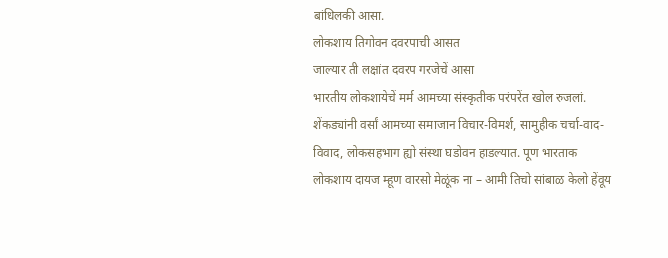बांधिलकी आसा.
लोकशाय तिगोवन दवरपाची आसत
जाल्यार ती लक्षांत दवरप गरजेचें आसा
भारतीय लोकशायेचें मर्म आमच्या संस्कृतीक परंपरेंत खोल रुजलां. शेंकड्यांनी वर्सां आमच्या समाजान विचार-विमर्श, सामुहीक चर्चा-वाद-विवाद, लोकसहभाग ह्यो संस्था घडोवन हाडल्यात. पूण भारताक लोकशाय दायज म्हूण वारसो मेळूंक ना – आमी तिचो सांबाळ केलो हेंवूय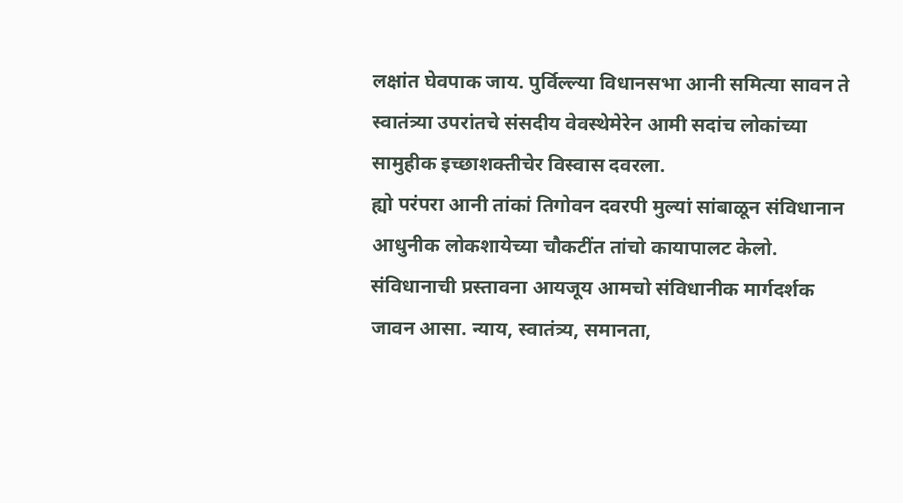लक्षांत घेवपाक जाय. पुर्विल्ल्या विधानसभा आनी समित्या सावन ते स्वातंत्र्या उपरांतचे संसदीय वेवस्थेमेरेन आमी सदांच लोकांच्या सामुहीक इच्छाशक्तीचेर विस्वास दवरला.
ह्यो परंपरा आनी तांकां तिगोवन दवरपी मुल्यां सांबाळून संविधानान आधुनीक लोकशायेच्या चौकटींत तांचो कायापालट केलो. संविधानाची प्रस्तावना आयजूय आमचो संविधानीक मार्गदर्शक जावन आसा. न्याय, स्वातंत्र्य, समानता,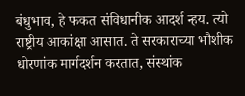बंधुभाव, हे फकत संविधानीक आदर्श न्हय. त्यो राष्ट्रीय आकांक्षा आसात. ते सरकाराच्या भौशीक धोरणांक मार्गदर्शन करतात, संस्थांक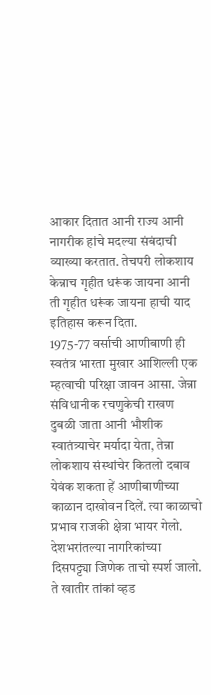आकार दितात आनी राज्य आनी नागरीक हांचे मदल्या संबंदाची व्याख्या करतात. तेचपरी लोकशाय केन्नाच गृहीत धरूंक जायना आनी ती गृहीत धरूंक जायना हाची याद इतिहास करून दिता.
1975-77 वर्साची आणीबाणी ही स्वतंत्र भारता मुखार आशिल्ली एक म्हत्वाची परिक्षा जावन आसा. जेन्ना संविधानीक रचणुकेची राखण दुबळी जाता आनी भौशीक स्वातंत्र्याचेर मर्यादा येता, तेन्ना लोकशाय संस्थांचेर कितलो दबाव येवंक शकता हें आणीबाणीच्या काळान दाखोवन दिलें. त्या काळाचो प्रभाव राजकी क्षेत्रा भायर गेलो. देशभरांतल्या नागरिकांच्या दिसपट्ट्या जिणेक ताचो स्पर्श जालो. ते खातीर तांकां व्हड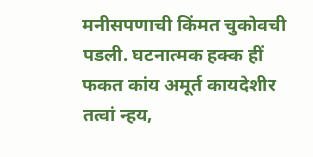मनीसपणाची किंमत चुकोवची पडली. घटनात्मक हक्क हीं फकत कांय अमूर्त कायदेशीर तत्वां न्हय,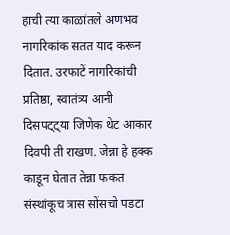हाची त्या काळांतले अणभव नागरिकांक सतत याद करून दितात. उरफाटें नागरिकांची प्रतिष्ठा, स्वातंत्र्य आनी दिसपट्ट्या जिणेक थेट आकार दिवपी ती राखण. जेन्ना हे हक्क काडून घेतात तेन्ना फकत संस्थांकूच त्रास सोंसचो पडटा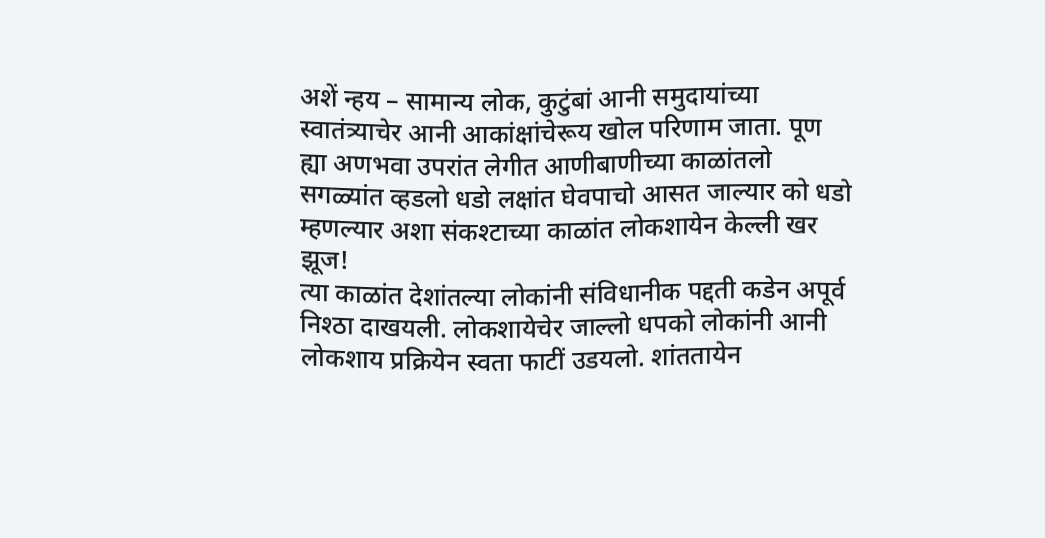अशें न्हय – सामान्य लोक, कुटुंबां आनी समुदायांच्या स्वातंत्र्याचेर आनी आकांक्षांचेरूय खोल परिणाम जाता. पूण ह्या अणभवा उपरांत लेगीत आणीबाणीच्या काळांतलो सगळ्यांत व्हडलो धडो लक्षांत घेवपाचो आसत जाल्यार को धडो म्हणल्यार अशा संकश्टाच्या काळांत लोकशायेन केल्ली खर झूज!
त्या काळांत देशांतल्या लोकांनी संविधानीक पद्दती कडेन अपूर्व निश्ठा दाखयली. लोकशायेचेर जाल्लो धपको लोकांनी आनी लोकशाय प्रक्रियेन स्वता फाटीं उडयलो. शांततायेन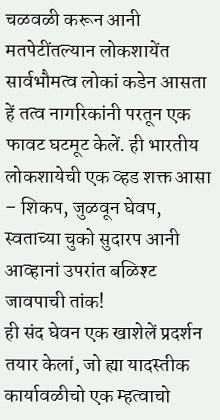चळवळी करून आनी मतपेटींतल्यान लोकशायेंत सार्वभौमत्व लोकां कडेन आसता हें तत्व नागरिकांनी परतून एक फावट घटमूट केलें. ही भारतीय लोकशायेची एक व्हड शक्त आसा – शिकप, जुळवून घेवप, स्वताच्या चुको सुदारप आनी आव्हानां उपरांत बळिश्ट जावपाची तांक!
ही संद घेवन एक खाशेलें प्रदर्शन तयार केलां, जो ह्या यादस्तीक कार्यावळीचो एक म्हत्वाचो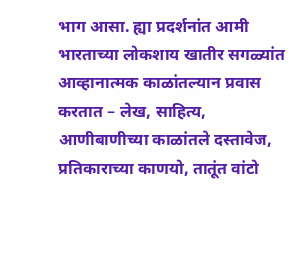भाग आसा. ह्या प्रदर्शनांत आमी भारताच्या लोकशाय खातीर सगळ्यांत आव्हानात्मक काळांतल्यान प्रवास करतात – लेख, साहित्य, आणीबाणीच्या काळांतले दस्तावेज, प्रतिकाराच्या काणयो, तातूंत वांटो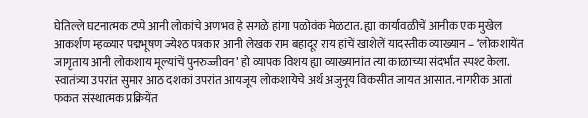घेतिल्ले घटनात्मक टप्पे आनी लोकांचे अणभव हे सगळे हांगा पळोवंक मेळटात. ह्या कार्यावळीचें आनीक एक मुखेल आकर्शण म्हळ्यार पद्मभूषण ज्येश्ठ पत्रकार आनी लेखक राम बहादूर राय हांचें खाशेलें यादस्तीक व्याख्यान – ‘लोकशायेंत जागृताय आनी लोकशाय मूल्यांचें पुनरुज्जीवन’ हो व्यापक विशय ह्या व्याख्यानांत त्या काळाच्या संदर्भांत स्पश्ट केला. स्वातंत्र्या उपरांत सुमार आठ दशकां उपरांत आयजूय लोकशायेचे अर्थ अजुनूय विकसीत जायत आसात. नागरीक आतां फकत संस्थात्मक प्रक्रियेंत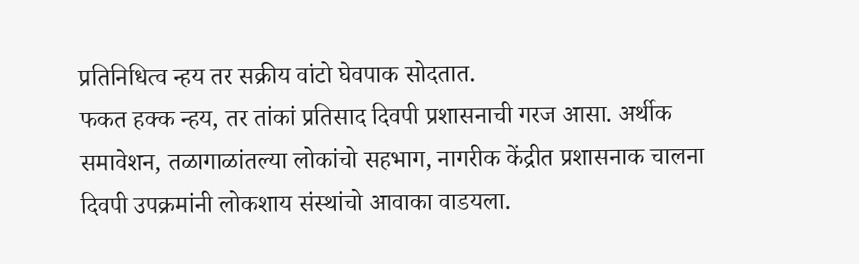प्रतिनिधित्व न्हय तर सक्रीय वांटो घेवपाक सोदतात.
फकत हक्क न्हय, तर तांकां प्रतिसाद दिवपी प्रशासनाची गरज आसा. अर्थीक समावेशन, तळागाळांतल्या लोकांचो सहभाग, नागरीक केंद्रीत प्रशासनाक चालना दिवपी उपक्रमांनी लोकशाय संस्थांचो आवाका वाडयला.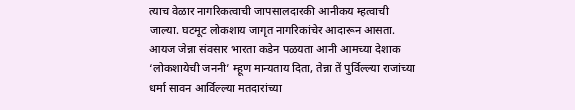त्याच वेळार नागरिकत्वाची जापसालदारकी आनीकय म्हत्वाची जाल्या. घटमूट लोकशाय जागृत नागरिकांचेर आदारून आसता. आयज जेन्ना संवसार भारता कडेन पळयता आनी आमच्या देशाक ‘लोकशायेची जननी’ म्हूण मान्यताय दिता, तेन्ना तें पुर्विल्ल्या राजांच्या धर्मा सावन आर्विल्ल्या मतदारांच्या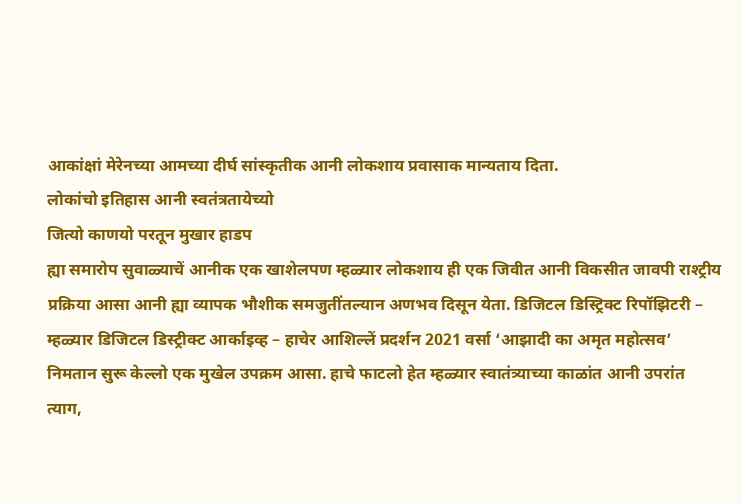आकांक्षां मेरेनच्या आमच्या दीर्घ सांस्कृतीक आनी लोकशाय प्रवासाक मान्यताय दिता.
लोकांचो इतिहास आनी स्वतंत्रतायेच्यो
जित्यो काणयो परतून मुखार हाडप
ह्या समारोप सुवाळ्याचें आनीक एक खाशेलपण म्हळ्यार लोकशाय ही एक जिवीत आनी विकसीत जावपी राश्ट्रीय प्रक्रिया आसा आनी ह्या व्यापक भौशीक समजुतींतल्यान अणभव दिसून येता. डिजिटल डिस्ट्रिक्ट रिपॉझिटरी – म्हळ्यार डिजिटल डिस्ट्रीक्ट आर्काइव्ह – हाचेर आशिल्लें प्रदर्शन 2021 वर्सा ‘आझादी का अमृत महोत्सव’ निमतान सुरू केल्लो एक मुखेल उपक्रम आसा. हाचे फाटलो हेत म्हळ्यार स्वातंत्र्याच्या काळांत आनी उपरांत त्याग,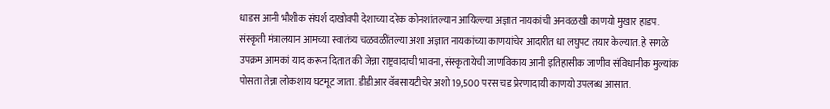धाडस आनी भौशीक संघर्श दाखोवपी देशाच्या दरेक कोनशांतल्यान आयिल्ल्या अज्ञात नायकांची अनवळखी काणयो मुखार हाडप. संस्कृती मंत्रालयान आमच्या स्वातंत्र्य चळवळींतल्या अशा अज्ञात नायकांच्या काणयांचेर आदारीत धा लघुपट तयार केल्यात. हे सगळे उपक्रम आमकां याद करून दितात की जेन्ना राष्ट्रवादाची भावना, संस्कृतायेची जाणविकाय आनी इतिहासीक जाणीव संविधानीक मुल्यांक पोसता तेन्ना लोकशाय घटमूट जाता. डीडीआर वॅबसायटीचेर अशो 19,500 परस चड प्रेरणादायी काणयो उपलब्ध आसात.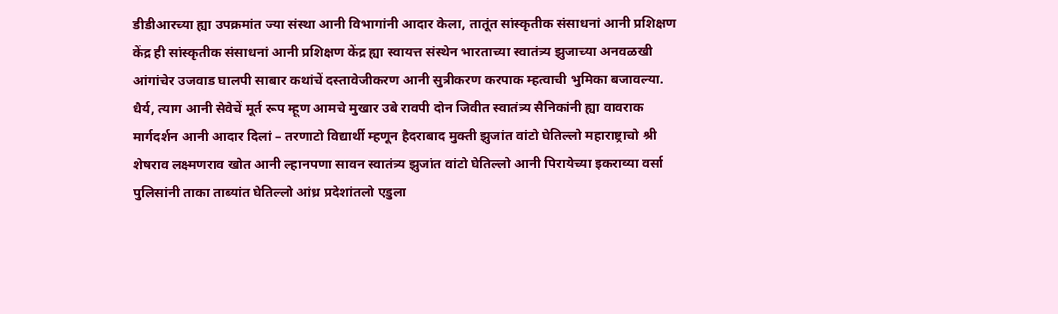डीडीआरच्या ह्या उपक्रमांत ज्या संस्था आनी विभागांनी आदार केला, तातूंत सांस्कृतीक संसाधनां आनी प्रशिक्षण केंद्र ही सांस्कृतीक संसाधनां आनी प्रशिक्षण केंद्र ह्या स्वायत्त संस्थेन भारताच्या स्वातंत्र्य झुजाच्या अनवळखी आंगांचेर उजवाड घालपी साबार कथांचें दस्तावेजीकरण आनी सुत्रीकरण करपाक म्हत्वाची भुमिका बजावल्या. धैर्य, त्याग आनी सेवेचें मूर्त रूप म्हूण आमचे मुखार उबे रावपी दोन जिवीत स्वातंत्र्य सैनिकांनी ह्या वावराक मार्गदर्शन आनी आदार दिलां – तरणाटो विद्यार्थी म्हणून हैदराबाद मुक्ती झुजांत वांटो घेतिल्लो महाराष्ट्राचो श्री शेषराव लक्ष्मणराव खोत आनी ल्हानपणा सावन स्वातंत्र्य झुजांत वांटो घेतिल्लो आनी पिरायेच्या इकराव्या वर्सा पुलिसांनी ताका ताब्यांत घेतिल्लो आंध्र प्रदेशांतलो एडुला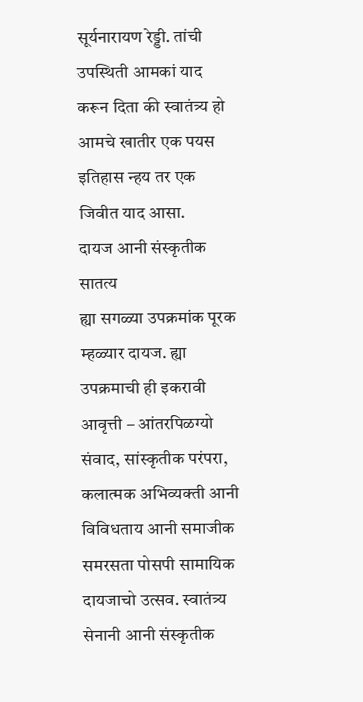सूर्यनारायण रेड्डी. तांची उपस्थिती आमकां याद करून दिता की स्वातंत्र्य हो आमचे खातीर एक पयस इतिहास न्हय तर एक जिवीत याद आसा.
दायज आनी संस्कृतीक सातत्य
ह्या सगळ्या उपक्रमांक पूरक म्हळ्यार दायज. ह्या उपक्रमाची ही इकरावी आवृत्ती – आंतरपिळग्यो संवाद, सांस्कृतीक परंपरा, कलात्मक अभिव्यक्ती आनी विविधताय आनी समाजीक समरसता पोसपी सामायिक दायजाचो उत्सव. स्वातंत्र्य सेनानी आनी संस्कृतीक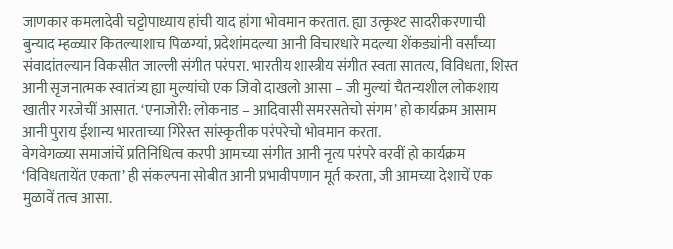जाणकार कमलादेवी चट्टोपाध्याय हांची याद हांगा भोवमान करतात. ह्या उत्कृश्ट सादरीकरणाची बुन्याद म्हळ्यार कितल्याशाच पिळग्यां, प्रदेशांमदल्या आनी विचारधारे मदल्या शेंकड्यांनी वर्सांच्या संवादांतल्यान विकसीत जाल्ली संगीत परंपरा. भारतीय शास्त्रीय संगीत स्वता सातत्य, विविधता, शिस्त आनी सृजनात्मक स्वातंत्र्य ह्या मुल्यांचो एक जिवो दाखलो आसा – जी मुल्यां चैतन्यशील लोकशाय खातीर गरजेचीं आसात. ‘एनाजोरी: लोकनाड – आदिवासी समरसतेचो संगम’ हो कार्यक्रम आसाम आनी पुराय ईशान्य भारताच्या गिरेस्त सांस्कृतीक परंपरेचो भोवमान करता.
वेगवेगळ्या समाजांचें प्रतिनिधित्व करपी आमच्या संगीत आनी नृत्य परंपरे वरवीं हो कार्यक्रम ‘विविधतायेंत एकता’ ही संकल्पना सोबीत आनी प्रभावीपणान मूर्त करता, जी आमच्या देशाचें एक मुळावें तत्व आसा.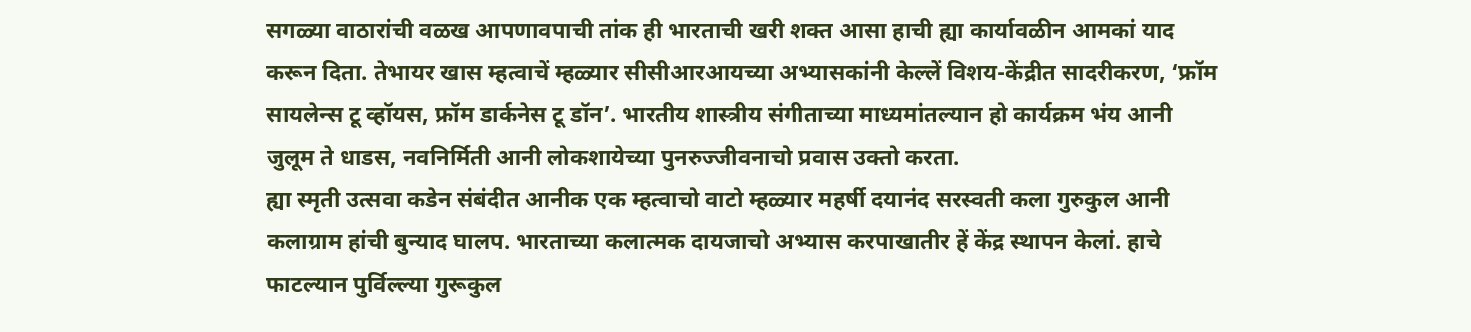सगळ्या वाठारांची वळख आपणावपाची तांक ही भारताची खरी शक्त आसा हाची ह्या कार्यावळीन आमकां याद करून दिता. तेभायर खास म्हत्वाचें म्हळ्यार सीसीआरआयच्या अभ्यासकांनी केल्लें विशय-केंद्रीत सादरीकरण, ‘फ्रॉम सायलेन्स टू व्हॉयस, फ्रॉम डार्कनेस टू डॉन’. भारतीय शास्त्रीय संगीताच्या माध्यमांतल्यान हो कार्यक्रम भंय आनी जुलूम ते धाडस, नवनिर्मिती आनी लोकशायेच्या पुनरुज्जीवनाचो प्रवास उक्तो करता.
ह्या स्मृती उत्सवा कडेन संबंदीत आनीक एक म्हत्वाचो वाटो म्हळ्यार महर्षी दयानंद सरस्वती कला गुरुकुल आनी कलाग्राम हांची बुन्याद घालप. भारताच्या कलात्मक दायजाचो अभ्यास करपाखातीर हें केंद्र स्थापन केलां. हाचे फाटल्यान पुर्विल्ल्या गुरूकुल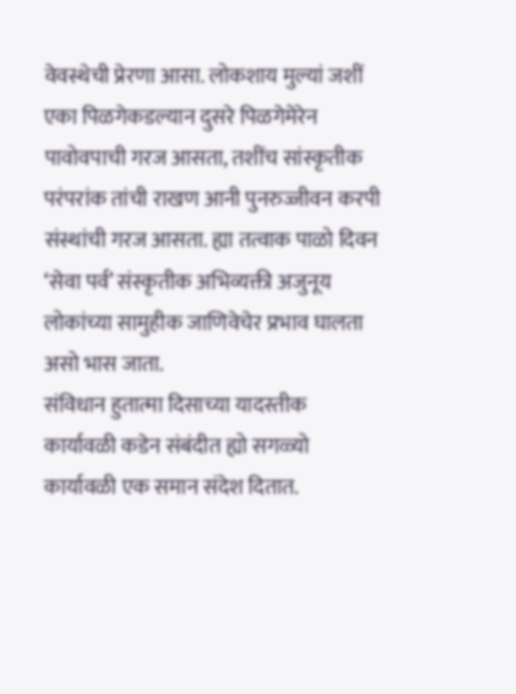वेवस्थेची प्रेरणा आसा. लोकशाय मुल्यां जशीं एका पिळगेकडल्यान दुसरे पिळगेमेरेन पावोवपाची गरज आसता, तशींच सांस्कृतीक परंपरांक तांची राखण आनी पुनरुज्जीवन करपी संस्थांची गरज आसता. ह्या तत्वाक पाळो दिवन ‘सेवा पर्व’ संस्कृतीक अभिव्यक्ती अजुनूय लोकांच्या सामुहीक जाणिवेचेर प्रभाव घालता असो भास जाता.
संविधान हुतात्मा दिसाच्या यादस्तीक कार्यावळी कडेन संबंदीत ह्यो सगळ्यो कार्यावळी एक समान संदेश दितात.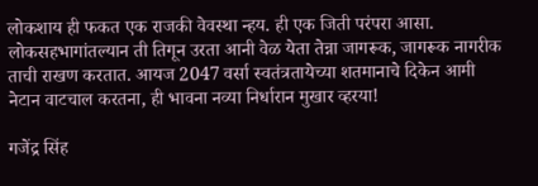लोकशाय ही फकत एक राजकी वेवस्था न्हय. ही एक जिती परंपरा आसा. लोकसहभागांतल्यान ती तिगून उरता आनी वेळ येता तेन्ना जागरूक, जागरूक नागरीक ताची राखण करतात. आयज 2047 वर्सा स्वतंत्रतायेच्या शतमानाचे दिकेन आमी नेटान वाटचाल करतना, ही भावना नव्या निर्धारान मुखार व्हरया!

गजेंद्र सिंह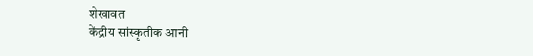शेखावत
केंद्रीय सांस्कृतीक आनी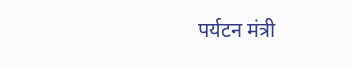पर्यटन मंत्री